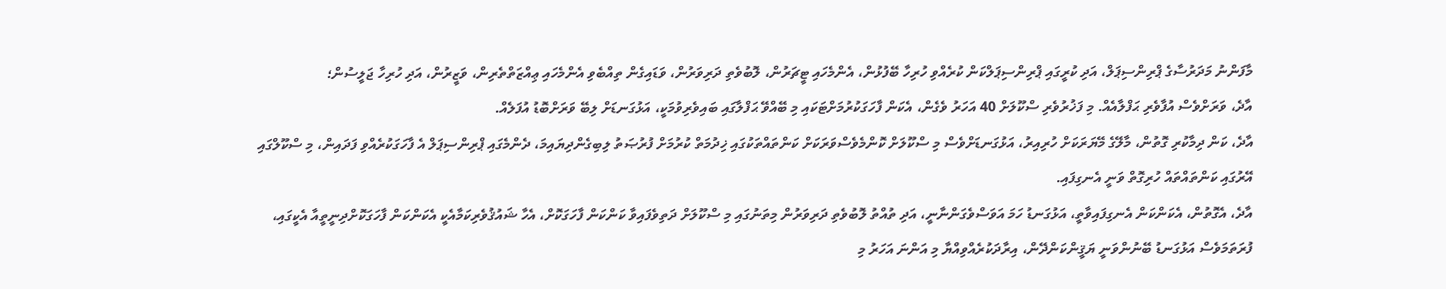މާފަންނު މަދަރުސާގެ ޕްރިންސިޕަލް، އަދި ކުރީގައި ޕްރިންސިޕަލްކަން ކުރެއްވި ހުރިހާ ބޭފުޅުން، އެންމެހައި ޓީޗަރުން، ލޮބުވެތި ދަރިވަރުން، ވަޑައިގެން ތިއްބެވި އެންމެހައި ޢިއްޒަތްތެރިން، ވަޒީރުން، އަދި ހުރިހާ ޖަލީސުން؛
އާދެ، ވަރަށްވެސް އުފާވެރި ޙަފްލާއެއް. މި ފަޚުރުވެރި ސްކޫލަށް 40 އަހަރު ވެގެން، އެކަން ފާހަގަކުރުމަށްޓަކައި މި ބޭއްވޭ ޙަފްލާގައި ބައިވެރިވުމަކީ، އަޅުގަނޑަށް ލިބޭ ވަރަށްބޮޑު އުފަލެއް.
އާދެ، ކަން ދިމާކުރި ގޮތުން، މާލޭގެ މޭޔަރަކަށް ހުރިއިރު، އަޅުގަނޑަށްވެސް މި ސްކޫލަށް ކޮންމެވެސްވަރަކަށް ކަންތައްތަކުގައި ޚިދުމަތް ކުރުމަށް ފުރުޞަތު ލިބިގެންދިޔައިމަ، ދެންމެގައި ޕްރިންސިޕަލް އެ ފާހަގަކުރެއްވި ފަދައިން، މި ސްކޫލްގައި އޭރުގައި ކަންތައްތައް ހުރިގޮތް ވަނީ އެނގިފައި.
އާދެ، އެގޮތުން، އެކަންކަން އެނގިފައިވާތީ، އަޅުގަނޑު ހަމަ އަވަސްވެގަންނާނީ، އަދި ތުއްތު ލޮބުވެތި ދަރިވަރުން މިތަނުގައި މި ސްކޫލަށް ދަތިވެފައިވާ ކަންކަން ފާހަގަކޮށް، އެހާ ޝައުޤުވެރިކަމާއެކީ އެކަންކަން ފާހަގަކޮށްދިނީތީއާ އެކީގައި، ފުރަތަމަވެސް އަޅުގަނޑު ބޭނުންވަނީ ޔަޤީންކަންދޭން، އިރާދަކުރެއްވިއްޔާ މި އަންނަ އަހަރު މި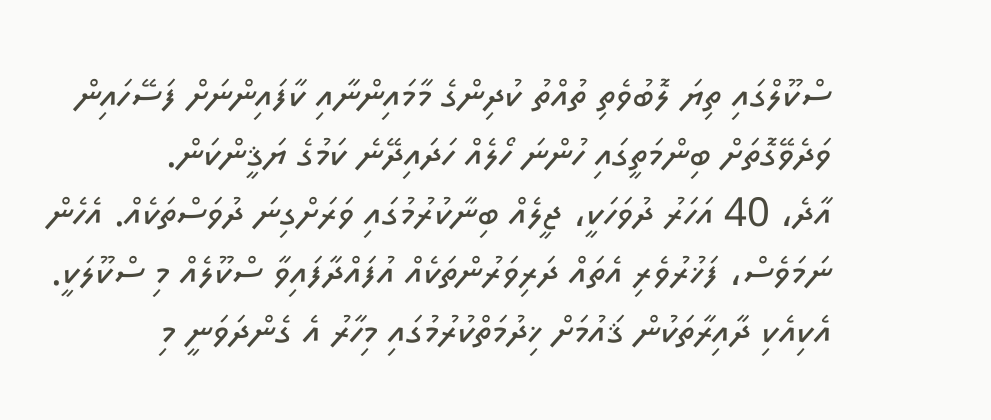ސްކޫލްގައި ތިޔަ ލޮބުވެތި ތުއްތު ކުދިންގެ މާމައިންނާއި ކާފައިންނަށް ފަސޭހައިން ވަދެވޭގޮތަށް ބިންމަތީގައި ހުންނަ ހޯލެއް ހަދައިދޭނެ ކަމުގެ ޔަޤީންކަން.
އާދެ، 40 އަހަރު ދުވަހަކީ، ޖީލެއް ބިނާކުރުމުގައި ވަރަށްގިނަ ދުވަސްތަކެއް. އެހެން ނަމަވެސް، ފަޚުރުވެރި އެތައް ދަރިވަރުންތަކެއް އުފައްދާފައިވާ ސްކޫލެއް މި ސްކޫލަކީ. އެކިއެކި ދާއިރާތަކުން ޤައުމަށް ޚިދުމަތްކުރުމުގައި މިހާރު އެ ގެންދަވަނީ މި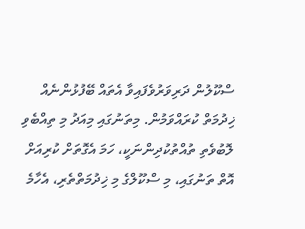ސްކޫލުން ދަރިވަރުވެފައިވާ އެތައް ބޭފުޅުންނެއް ޚިދުމަތް ކުރައްވަމުން. މިތަނުގައި މިއަދު މި ތިއްބެވި ލޮބުވެތި ތުއްތުކުދިންނަކީ، ހަމަ އެގޮތަށް ކުރިއަށް އޮތް ތަނުގައި، މި ސްކޫލްގެ މި ޚިދުމަތްތެރި، އެހާމެ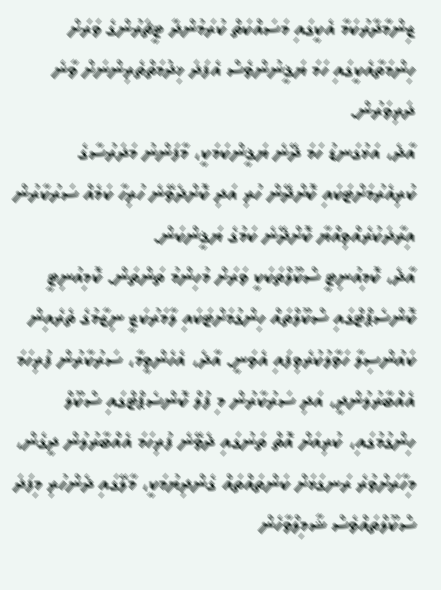ޒިންމާދާރުކަމާ އެކީގައި މަސައްކަތް ކުރަމުންދާ ޓީޗަރުންގެ ވަރަށް ހިންމަތާއެކީގައި ހަމަ ޔަޤީނުންވެސް އެފަދަ ޚިދުމަތްތެރިންނަށް ވާނެ ދަރިވަރުން.
އާދެ، އަޅުގަނޑު ހަމަ ދޭނެ ޔަޤީންކަމަކީ، މާފަންނު މަދަރުސާގެ ކުރިއެރުމަށްޓަކައި ކޮށްދޭން ހުރި އަދި ކޮށްދެވޭނެ ހުރިހާ ކަމެއް ސަރުކާރުން އިރާދަކުރެއްވިއްޔާ ކޮށްދޭނެ ކަމުގެ ޔަޤީންކަން.
އާދެ، ކޮމިއުނިޓީ ސްކޫލްތަކަކީ ވަރަށް މުހިންމު ތަންތަން. ކޮމިއުނިޓީ ކޮންސެޕްޓްގައި ސްކޫލްތައް ހިންގުމަށްޓަކައި ލާމަރުކަޒީ ނިޒާމުގެ ތެރެއިން ކައުންސިލާ ހަވާލުކުރެވިފައި އެވަނީ. އާދެ، އެހެންވީމާ، ސަރުކާރުން ފުރިހަމަ އެއްބާރުލުންދީ، އަދި ސަރުކާރުން މި ފުލް ކޮންސެޕްޓްގައި ސްކޫލް ހިންގުމުގައި، ކުރިއަށް އޮތް ތަނުގައި ދެވޭނެ ފުރިހަމަ އެއްބާރުލުން ދީގެން، މިހާރަށްވުރެ ރަނގަޅަށް ކަންތައްތައް ގެންދިޔުމަކީ، މާލޭގައި ދެންހުރި މިފަދަ ސްކޫލްތައްވެސް ޝާމިލްވާހެން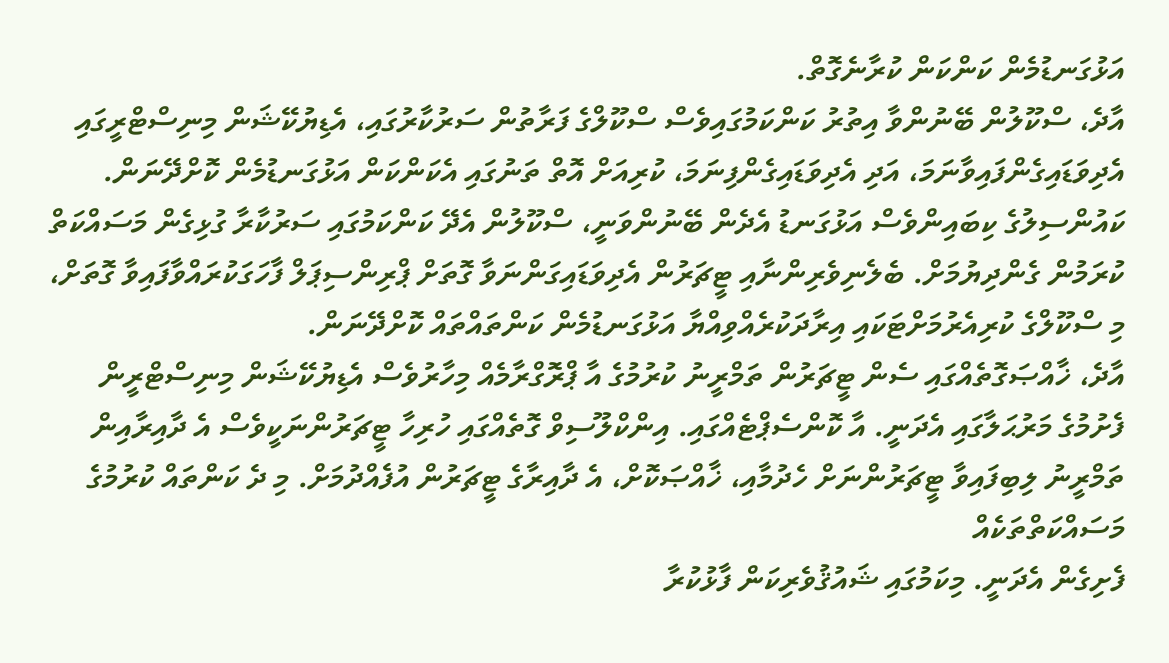އަޅުގަނޑުމެން ކަންކަން ކުރާނެގޮތް.
އާދެ، ސްކޫލުން ބޭނުންވާ އިތުރު ކަންކަމުގައިވެސް ސްކޫލްގެ ފަރާތުން ސަރުކާރުގައި، އެޑިޔުކޭޝަން މިނިސްޓްރީގައި އެދިވަޑައިގެންފައިވާނަމަ، އަދި އެދިވަޑައިގެންފިނަމަ، ކުރިއަށް އޮތް ތަނުގައި އެކަންކަން އަޅުގަނޑުމެން ކޮށްދޭނަން. ކައުންސިލުގެ ކިބައިންވެސް އަޅުގަނޑު އެދެން ބޭނުންވަނީ، ސްކޫލުން އެދޭ ކަންކަމުގައި ސަރުކާރާ ގުޅިގެން މަސައްކަތް ކުރަމުން ގެންދިޔުމަށް. ބެލެނިވެރިންނާއި ޓީޗަރުން އެދިވަޑައިގަންނަވާ ގޮތަށް ޕްރިންސިޕަލް ފާހަގަކުރައްވާފައިވާ ގޮތަށް، މި ސްކޫލްގެ ކުރިއެރުމަށްޓަކައި އިރާދަކުރެއްވިއްޔާ އަޅުގަނޑުމެން ކަންތައްތައް ކޮށްދޭނަން.
އާދެ، ޚާއްޞަގޮތެއްގައި ސެން ޓީޗަރުން ތަމްރީނު ކުރުމުގެ އާ ޕްރޮގްރާމެއް މިހާރުވެސް އެޑިޔުކޭޝަން މިނިސްޓްރީން ފެށުމުގެ މަރުޙަލާގައި އެދަނީ. އާ ކޮންސެޕްޓެއްގައި. އިންކްލޫސިވް ގޮތެއްގައި ހުރިހާ ޓީޗަރުންނަކީވެސް އެ ދާއިރާއިން ތަމްރީނު ލިބިފައިވާ ޓީޗަރުންނަށް ހެދުމާއި، ޚާއްޞަކޮށް، އެ ދާއިރާގެ ޓީޗަރުން އުފެއްދުމަށް. މި ދެ ކަންތައް ކުރުމުގެ މަސައްކަތްތަކެއް
ފެށިގެން އެދަނީ. މިކަމުގައި ޝައުޤުވެރިކަން ފާޅުކުރާ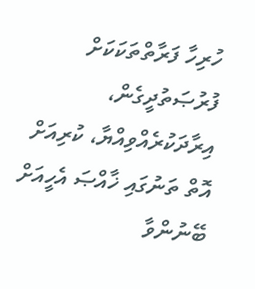ހުރިހާ ފަރާތްތަކަކަށް ފުރުޞަތުދީގެން، އިރާދަކުރެއްވިއްޔާ، ކުރިއަށް އޮތް ތަނުގައި ޚާއްޞަ އެހީއަށް ބޭނުންވާ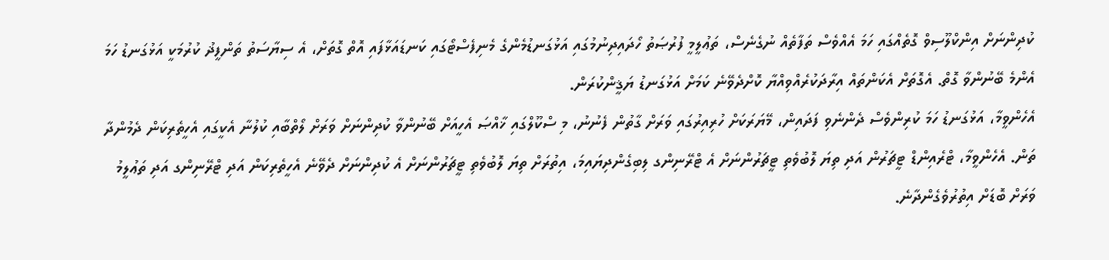ކުދިންނަށް އިންކްލޫސިވް ގޮތެއްގައި ހަމަ އެއްވެސް ތަފާތެއް ނުގެނެސް، ތަޢުލީމީ ފުރުޞަތު ހޯދައިދިނުމުގައި އަޅުގަނޑުމެންގެ މެނިފެސްޓޯގައި ކަނޑައަޅާފައި އޮތް ގޮތަށް، އެ ސިޔާސަތު ތަންފީޛު ކުރުމަކީ އަޅުގަނޑު ހަމަ އެންމެ ބޭނުންވާ ގޮތް. އެގޮތަށް އެކަންތައް އިރާދަކުރެއްވިއްޔާ ކޮށްދެވޭނެ ކަމަށް އަޅުގަނޑު ޔަޤީންކުރަން.
އެހެންވީމާ، އަޅުގަނޑު ހަމަ ކުރިންވެސް ދެންނެވި ފަދައިން، މޭޔަރަކަށް ހުރިއިރުގައި ވަރަށް ގާތުން ފެނުނު، މި ސްކޫލްގައި ޚާއްޞަ އެހީއަށް ބޭނުންވާ ކުދިންނަށް ވަރަށް ލޯތްބާއި ކުލުނާ އެކީގައި އެހީތެރިކަން ދެމުންދާ ތަން. އެހެންވީމާ، ޓްރެއިންޑް ޓީޗަރުން އަދި ތިޔަ ލޮބުވެތި ޓީޗަރުންނަށް އެ ޓްރޭނިންގ ލިބިގެންދިޔައިމަ، އިތުރަށް ތިޔަ ލޮބުވެތި ޓީޗަރުންނަށް އެ ކުދިންނަށް ދެވޭނެ އެހީތެރިކަން އަދި ޓްރޭނިންގ އަދި ތަޢުލީމު ވަރަށް ބޮޑަށް އިތުރުވެގެންދާނެ.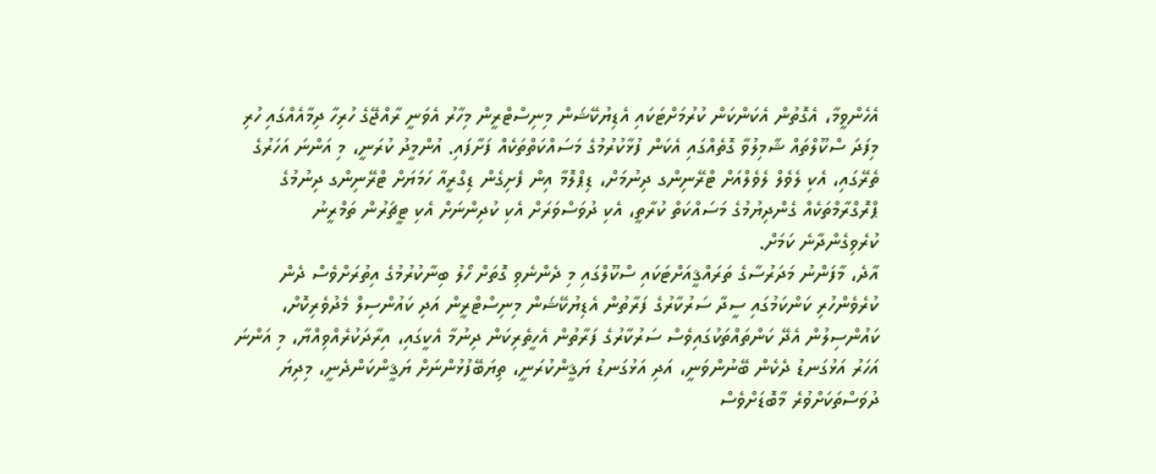އެހެންވީމާ، އެގޮތުން އެކަންކަން ކުރުމަށްޓަކައި އެޑިޔުކޭޝަން މިނިސްޓްރީން މިހާރު އެވަނީ ރާއްޖޭގެ ހުރިހާ ދިމާއެއްގައި ހުރި މިފަދަ ސްކޫލްތައް ޝާމިލުވާ ގޮތެއްގައި އެކަން ފުޅާކުރުމުގެ މަސައްކަތްތަކެއް ފަށާފައި. އުންމީދު ކުރަނީ، މި އަންނަ އަހަރުގެ ތެރޭގައި، އެކި ލެވެލް ލެވެލްއަށް ޓްރޭނިންގ ދިނުމަށް، ޑިޕްލޮމާ އިން ފެށިގެން ޑިގްރީއާ ހަމަޔަށް ޓްރޭނިންގ ދިނުމުގެ ޕްރޮގްރާމްތަކެއް ގެންދިޔުމުގެ މަސައްކަތް ކުރާތީ، އެކި ދުވަސްވަރަށް އެކި ކުދިންނަށް އެކި ޓީޗަރުން ތަމްރީނު ކުރެވިގެންދާނެ ކަމަށް.
އާދެ، މާފަންނު މަދަރުސާގެ ތަރައްޤީއަށްޓަކައި ސްކޫލްގައި މި ދެންނެވި ގޮތަށް ހޯލު ބިނާކުރުމުގެ އިތުރަށްވެސް ދެން ކުރެވެންހުރި ކަންކަމުގައި ސީދާ ސަރުކާރުގެ ފަރާތުން އެޑިޔުކޭޝަން މިނިސްޓްރީން އަދި ކައުންސިލް މެދުވެރިކޮށް، ކައުންސިލުން އެދޭ ކަންތައްތަކުގައިވެސް ސަރުކާރުގެ ފަރާތުން އެހީތެރިކަން ދިނުމާ އެކީގައި، އިރާދަކުރެއްވިއްޔާ، މި އަންނަ އަހަރު އަޅުގަނޑު ދެކެން ބޭނުންވަނީ، އަދި އަޅުގަނޑު ޔަޤީންކުރަނީ، ތިޔަބޭފުޅުންނަށް ޔަޤީންކަންދެނީ، މިދިޔަ ދުވަސްތަކަށްވުރެ މާބޮޑަށްވެސް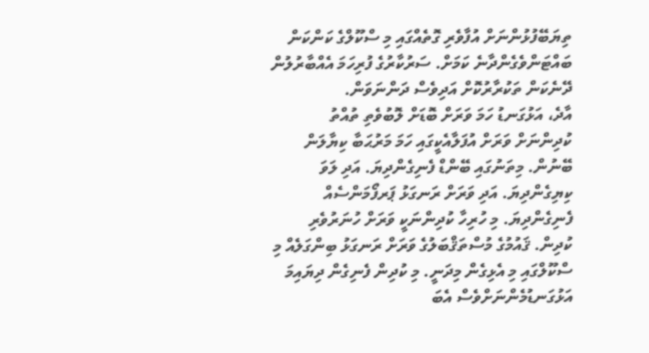ތިޔަބޭފުޅުންނަށް އުފާވެރި ގޮތެއްގައި މި ސްކޫލްގެ ކަންކަން ބައްޓަންވެގެންދާނެ ކަމަށް. ސަރުކާރުގެ ފުރިހަމަ އެއްބާރުލުން ދޭނެކަން ތަކުރާރުކޮށް އަދިވެސް ދަންނަވަން.
އާދެ، އަޅުގަނޑު ހަމަ ވަރަށް ބޮޑަށް ލޮބުވެތި ތުއްތު ކުދިންނަށް ވަރަށް އުފަލާއެކީގައި ހަމަ މަރުޙަބާ ކިޔާލަން ބޭނުން. މިތަނުގައި ބޭންޑް ފެނިގެންދިޔަ. އަދި ލަވަ ކިޔިގެންދިޔަ. އަދި ވަރަށް ރަނގަޅު ޕަރފޯމަންސެއް ފެނިގެންދިޔަ. މި ހުރިހާ ކުދިންނަކީ ވަރަށް ހުނަރުވެރި ކުދިން. ޤައުމުގެ މުސްތަޤްބަލުގެ ވަރަށް ރަނގަޅު ބިންގަލެއް މި ސްކޫލްގައި މި އެޅިގެން މިދަނީ. މި ކުދިން ފެނިގެން ދިޔައިމަ އަޅުގަނޑުމެންނަށްވެސް އެބަ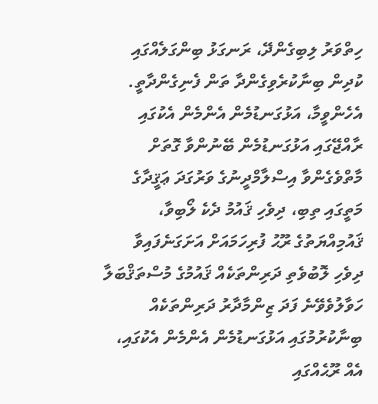ހިތްވަރު ލިބިގެންދޭ، ރަނގަޅު ބިންގަލެއްގައި ކުދިން ބިނާކުރެވިގެންދާ ތަން ފެނިގެންދާތީ.
އެހެންވީމާ، އަޅުގަނޑުމެން އެންމެން އެކުގައި ރާއްޖޭގައި އަޅުގަނޑުމެން ބޭނުންވާ ގޮތަށް މާތްވެގެންވާ އިސްލާމްދީނުގެ ވަރުގަދަ ޢަޤީދާގެ މަތީގައި ތިބި، ދިވެހި ޤައުމު ދެކެ ލޯބިވާ، ޤައުމިއްޔަތުގެ ރޫޙު ފުރިހަމައަށް އަށަގަނެފައިވާ ދިވެހި ލޮބުވެތި ދަރިންތަކެއް ޤައުމުގެ މުސްތަޤްބަލާ ހަވާލުވެވޭނެ ފަދަ ޒިންމާދާރު ދަރިންތަކެއް ބިނާކުރުމުގައި އަޅުގަނޑުމެން އެންމެން އެކުގައި، އެއް ރޫޙެއްގައި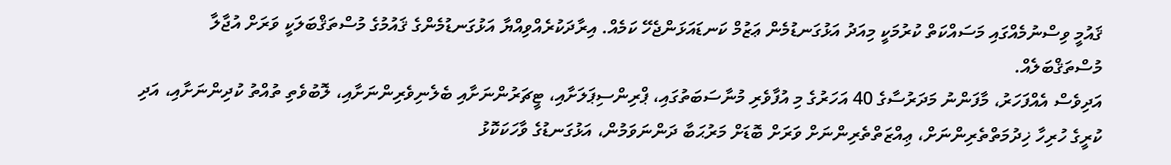ޤައުމީ ވިސްނުމެއްގައި މަސައްކަތް ކުރުމަކީ މިއަދު އަޅުގަނޑުމެން ޢަޒުމް ކަނޑައަޅަންޖެހޭ ކަމެއް. އިރާދަކުރެއްވިއްޔާ އަޅުގަނޑުމެންގެ ޤައުމުގެ މުސްތަޤްބަލަކީ ވަރަށް އުޖާލާ މުސްތަޤްބަލެއް.
އަދިވެސް އެއްފަހަރު، މާފަންނު މަދަރުސާގެ 40 އަހަރުގެ މި އުފާވެރި މުނާސަބަތުގައި، ޕްރިންސިޕަލަށާއި، ޓީޗަރުންނަށާއި ބެލެނިވެރިންނަށާއި، ލޮބުވެތި ތުއްތު ކުދިންނަށާއި، އަދި ކުރީގެ ހުރިހާ ޚިދުމަތްތެރިންނަށް، ޢިއްޒަތްތެރިންނަށް ވަރަށް ބޮޑަށް މަރުޙަބާ ދަންނަވަމުން، އަޅުގަނޑުގެ ވާހަކަކޮޅު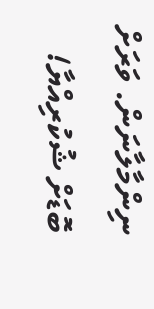ނިންމާލާނަން. ވަރަށް ބޮޑަށް ޝުކުރިއްޔާ!